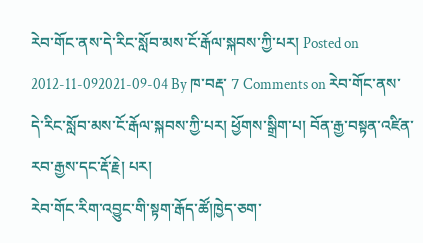རེབ་གོང་ནས་དེ་རིང་སློབ་མས་ངོ་རྒོལ་སྐབས་ཀྱི་པར། Posted on 2012-11-092021-09-04 By ཁ་བརྡ་ 7 Comments on རེབ་གོང་ནས་དེ་རིང་སློབ་མས་ངོ་རྒོལ་སྐབས་ཀྱི་པར། ཕྱོགས་སྒྲིག་པ། བོན་རྒྱ་བསྟན་འཛིན་རབ་རྒྱས་དང་རྡོ་རྗེ། པར།
རེབ་གོང་རིག་འབྱུང་གི་སྟག་རྒོད་ཚོ།ཁྱེད་ཅག་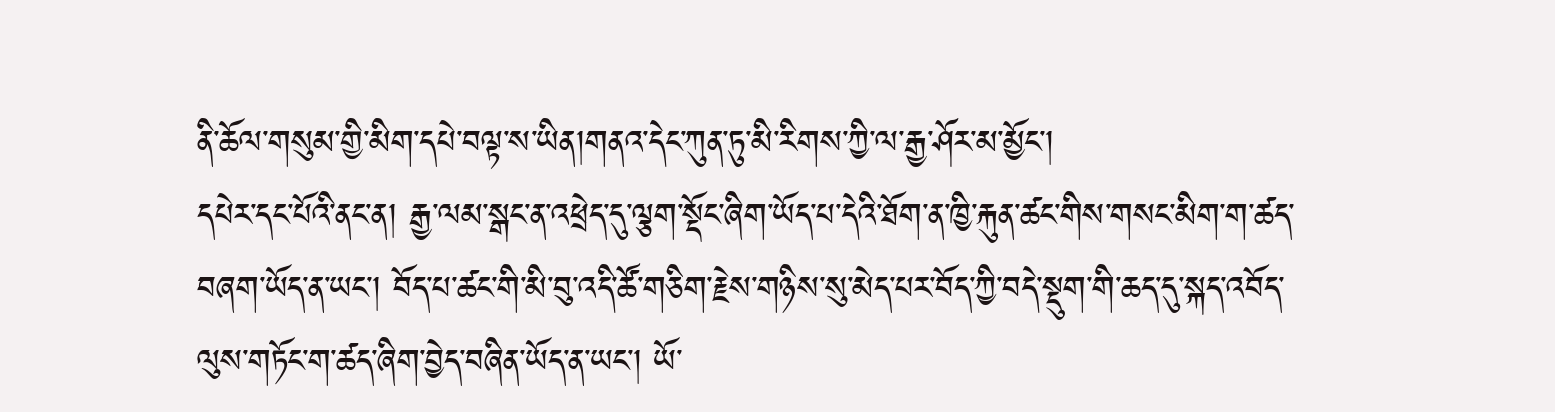ནི་ཆོལ་གསུམ་གྱི་མིག་དཔེ་བལྟ་ས་ཡིན།གནའ་དེང་ཀུན་ཏུ་མི་རིགས་ཀྱི་ལ་རྒྱ་ཤོར་མ་མྱོང་།
དཔེར་དང་པོའི་ནང་ན། རྒྱ་ལམ་སྒང་ན་འཕྲེད་དུ་ལྕག་སྡོང་ཞིག་ཡོད་པ་དེའི་ཐོག་ན་ཁྱི་རྐུན་ཚང་གིས་གསང་མིག་ག་ཚད་བཞག་ཡོད་ན་ཡང་། བོད་པ་ཚང་གི་མི་བུ་འདི་ཚོ་གཅིག་རྗེས་གཉིས་སུ་མེད་པར་བོད་ཀྱི་བདེ་སྡུག་གི་ཆད་དུ་སྐད་འབོད་ལུས་གཏོང་ག་ཚད་ཞིག་བྱེད་བཞིན་ཡོད་ན་ཡང་། ཡོ་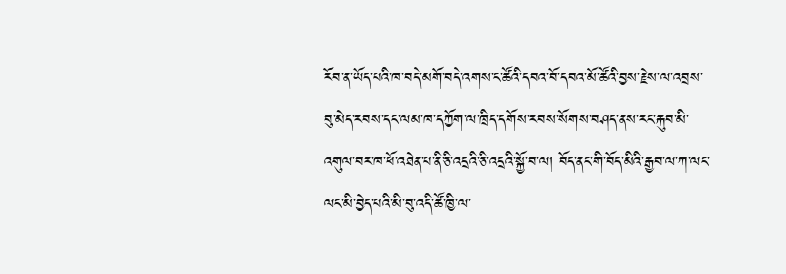རོབ་ན་ཡོད་པའི་ཁ་བདེ་མགོ་བདེ་འགས་ང་ཚོའི་དབའ་བོ་དབའ་མོ་ཚོའི་བྱས་རྗེས་ལ་འབྲས་བུ་མེད་རབས་དང་ལམ་ཁ་དཀྱོག་ལ་ཁྲིད་དགོས་རབས་སོགས་བཤད་ནས་རང་རྐུབ་མི་འགུལ་བར་ཁ་ཕོ་འཐེན་པ་ནི་ཅི་འདྲའི་ཅི་འདྲའི་སྐྱོ་བ་ལ། བོད་ནང་གི་བོད་མིའི་རྒྱབ་ལ་ཀ་ལང་ལང་མི་བྱེད་པའི་མི་བུ་འདི་ཚོ་ཁྱི་ལ་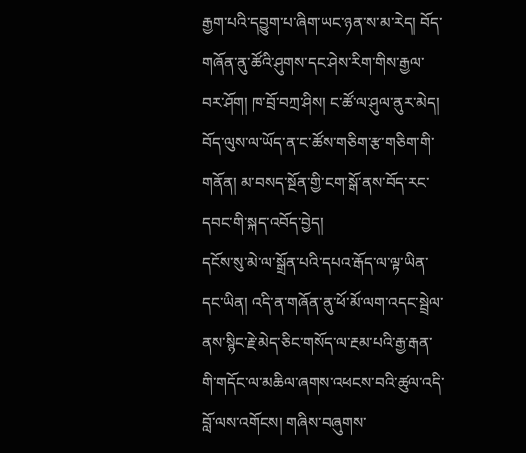རྒྱག་པའི་དབྱུག་པ་ཞིག་ཡང་ཉན་ས་མ་རེད། བོད་གཞོན་ནུ་ཚོའི་ཤུགས་དང་ཤེས་རིག་གིས་རྒྱལ་བར་ཤོག། ཁ་བྲོ་བཀྲ་ཤིས། ང་ཚོ་ལ་ཤུལ་ནུར་མེད། བོད་ལུས་ལ་ཡོད་ན་ང་ཚོས་གཅིག་རྩ་གཅིག་གི་གནོན། མ་བསད་སྔོན་གྱི་ངག་སྒོ་ནས་བོད་རང་དབང་གི་སྐད་འབོད་བྱེད།
དངོས་སུ་མེ་ལ་སྒྲོན་པའི་དཔའ་རྒོད་ལ་ལྟ་ཡིན་དང་ཡིན། འདི་ན་གཞོན་ནུ་ཕོ་མོ་ལག་འདང་སྦྲེལ་ནས་སྙིང་རྗེ་མེད་ཅིང་གསོད་ལ་རྔམ་པའི་རྒྱ་རྒན་གི་གདོང་ལ་མཆིལ་ཞགས་འཕངས་བའི་ཚུལ་འདི་བློ་ལས་འགོངས། གཞིས་བཞུགས་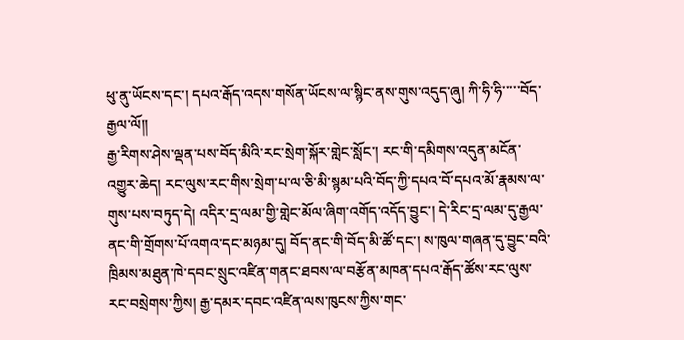ཕུ་ནུ་ཡོངས་དང་། དཔའ་རྒོད་འདས་གསོན་ཡོངས་ལ་སྙིང་ནས་གུས་འདུད་ཞུ། ཀི་ཧི་ཧི་་་་་བོད་རྒྱལ་ལོ།།
རྒྱ་རིགས་ཤེས་ལྡན་པས་བོད་མིའི་རང་སྲེག་སྐོར་གླེང་སློང་། རང་གི་དམིགས་འདུན་མངོན་འགྱུར་ཆེད། རང་ལུས་རང་གིས་སྲེག་པ་ལ་ཅི་མི་སྙམ་པའི་བོད་ཀྱི་དཔའ་བོ་དཔའ་མོ་རྣམས་ལ་གུས་པས་བཏུད་དེ། འདིར་དྲ་ལམ་གྱི་གླེང་མོལ་ཞིག་འགོད་འདོད་བྱུང་། དེ་རིང་དྲ་ལམ་དུ་རྒྱལ་ནང་གི་གྲོགས་པོ་འགའ་དང་མཉམ་དུ། བོད་ནང་གི་བོད་མི་ཚོ་དང་། ས་ཁུལ་གཞན་དུ་བྱུང་བའི་ཁྲིམས་མཐུན་ཁེ་དབང་སྲུང་འཛིན་གནང་ཐབས་ལ་བརྩོན་མཁན་དཔའ་རྒོད་ཚོས་རང་ལུས་རང་བསྲེགས་ཀྱིས། རྒྱ་དམར་དབང་འཛིན་ལས་ཁུངས་ཀྱིས་གང་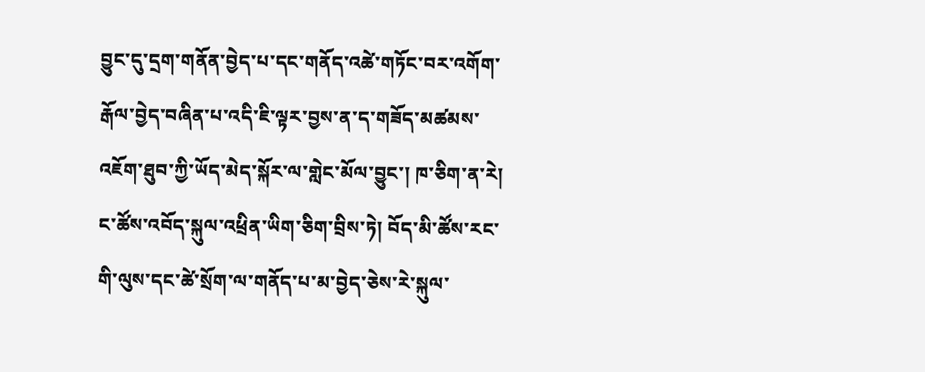བྱུང་དུ་དྲག་གནོན་བྱེད་པ་དང་གནོད་འཚེ་གཏོང་བར་འགོག་རྒོལ་བྱེད་བཞིན་པ་འདི་ཇི་ལྟར་བྱས་ན་ད་གཟོད་མཚམས་འཇོག་ཐུབ་ཀྱི་ཡོད་མེད་སྐོར་ལ་གླེང་མོལ་བྱུང་། ཁ་ཅིག་ན་རེ། ང་ཚོས་འབོད་སྐུལ་འཕྲིན་ཡིག་ཅིག་བྲིས་ཏེ། བོད་མི་ཚོས་རང་གི་ལུས་དང་ཚེ་སྲོག་ལ་གནོད་པ་མ་བྱེད་ཅེས་རེ་སྐུལ་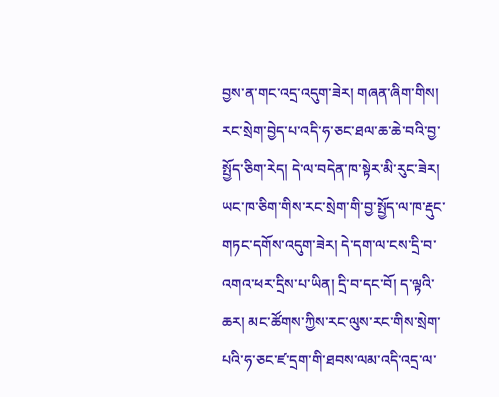བྱས་ན་གང་འདྲ་འདུག་ཟེར། གཞན་ཞིག་གིས། རང་སྲེག་བྱེད་པ་འདི་ཧ་ཅང་ཐལ་ཆ་ཆེ་བའི་བྱ་སྤྱོད་ཅིག་རེད། དེ་ལ་བདེན་ཁ་སྟེར་མི་རུང་ཟེར། ཡང་ཁ་ཅིག་གིས་རང་སྲེག་གི་བྱ་སྤྱོད་ལ་ཁ་རྡུང་གཏང་དགོས་འདུག་ཟེར། དེ་དག་ལ་ངས་དྲི་བ་འགའ་ཕར་དྲིས་པ་ཡིན། དྲི་བ་དང་བོ། ད་ལྟའི་ཆར། མང་ཚོགས་ཀྱིས་རང་ལུས་རང་གིས་སྲེག་པའི་ཧ་ཅང་ཛ་དྲག་གི་ཐབས་ལམ་འདི་འདྲ་ལ་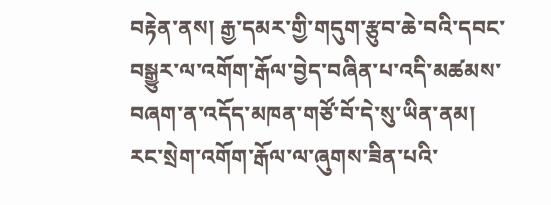བརྟེན་ནས། རྒྱ་དམར་གྱི་གདུག་རྩུབ་ཆེ་བའི་དབང་བསྒྱུར་ལ་འགོག་རྒོལ་བྱེད་བཞིན་པ་འདི་མཚམས་བཞག་ན་འདོད་མཁན་གཙོ་བོ་དེ་སུ་ཡིན་ནམ། རང་སྲེག་འགོག་རྒོལ་ལ་ཞུགས་ཟིན་པའི་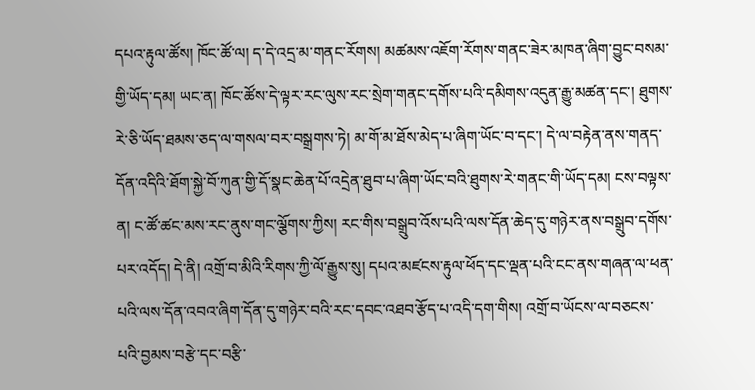དཔའ་རྟུལ་ཚོས། ཁོང་ཚོ་ལ། ད་དེ་འདྲ་མ་གནང་རོགས། མཚམས་འཇོག་རོགས་གནང་ཟེར་མཁན་ཞིག་བྱུང་བསམ་གྱི་ཡོད་དམ། ཡང་ན། ཁོང་ཚོས་དེ་ལྟར་རང་ལུས་རང་སྲེག་གནང་དགོས་པའི་དམིགས་འདུན་རྒྱུ་མཚན་དང་། ཐུགས་རེ་ཅི་ཡོད་ཐམས་ཅད་ལ་གསལ་བར་བསྒྲགས་ཏེ། མ་གོ་མ་ཐོས་མེད་པ་ཞིག་ཡོང་བ་དང་། དེ་ལ་བརྟེན་ནས་གནད་དོན་འདིའི་ཐོག་སྐྱེ་བོ་ཀུན་གྱི་དོ་སྣང་ཆེན་པོ་འདྲེན་ཐུབ་པ་ཞིག་ཡོང་བའི་ཐུགས་རེ་གནང་གི་ཡོད་དམ། ངས་བལྟས་ན། ང་ཚོ་ཚང་མས་རང་ནུས་གང་ལྕོགས་ཀྱིས། རང་གིས་བསྒྲུབ་འོས་པའི་ལས་དོན་ཆེད་དུ་གཉེར་ནས་བསྒྲུབ་དགོས་པར་འདོད། དེ་ནི། འགྲོ་བ་མིའི་རིགས་ཀྱི་ལོ་རྒྱུས་སུ། དཔའ་མཛངས་རྟུལ་ཕོད་དང་ལྡན་པའི་ངང་ནས་གཞན་ལ་ཕན་པའི་ལས་དོན་འབའ་ཞིག་དོན་དུ་གཉེར་བའི་རང་དབང་འཐབ་རྩོད་པ་འདི་དག་གིས། འགྲོ་བ་ཡོངས་ལ་བཅངས་པའི་བྱམས་བརྩེ་དང་བརྩི་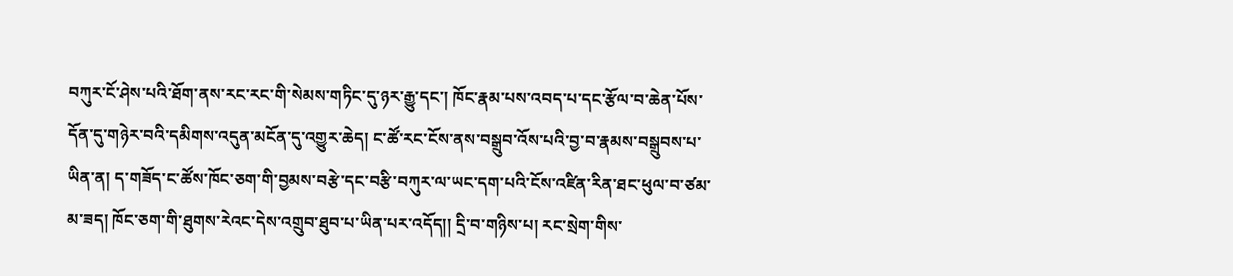བཀུར་ངོ་ཤེས་པའི་ཐོག་ནས་རང་རང་གི་སེམས་གཏིང་དུ་ཉར་རྒྱུ་དང་། ཁོང་རྣམ་པས་འབད་པ་དང་རྩོལ་བ་ཆེན་པོས་དོན་དུ་གཉེར་བའི་དམིགས་འདུན་མངོན་དུ་འགྱུར་ཆེད། ང་ཚོ་རང་ངོས་ནས་བསྒྲུབ་འོས་པའི་བྱ་བ་རྣམས་བསྒྲུབས་པ་ཡིན་ན། ད་གཟོད་ང་ཚོས་ཁོང་ཅག་གི་བྱམས་བརྩེ་དང་བརྩི་བཀུར་ལ་ཡང་དག་པའི་ངོས་འཛིན་རིན་ཐང་ཕུལ་བ་ཙམ་མ་ཟད། ཁོང་ཅག་གི་ཐུགས་རེའང་དེས་འགྲུབ་ཐུབ་པ་ཡིན་པར་འདོད།། དྲི་བ་གཉིས་པ། རང་སྲེག་གིས་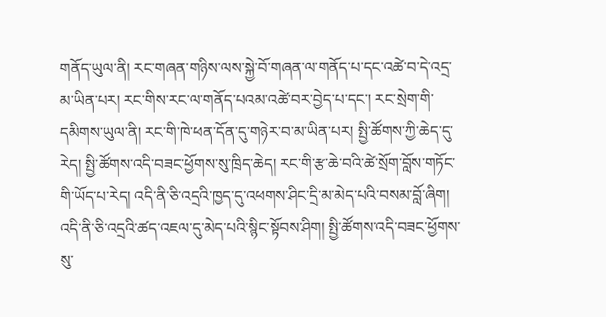གནོད་ཡུལ་ནི། རང་གཞན་གཉིས་ལས་སྐྱེ་བོ་གཞན་ལ་གནོད་པ་དང་འཚེ་བ་དེ་འདྲ་མ་ཡིན་པར། རང་གིས་རང་ལ་གནོད་པའམ་འཚེ་བར་བྱེད་པ་དང་། རང་སྲེག་གི་དམིགས་ཡུལ་ནི། རང་གི་ཁེ་ཕན་དོན་དུ་གཉེར་བ་མ་ཡིན་པར། སྤྱི་ཚོགས་ཀྱི་ཆེད་དུ་རེད། སྤྱི་ཚོགས་འདི་བཟང་ཕྱོགས་སུ་ཁྲིད་ཆེད། རང་གི་རྩ་ཆེ་བའི་ཚེ་སྲོག་བློས་གཏོང་གི་ཡོད་པ་རེད། འདི་ནི་ཅི་འདྲའི་ཁྱད་དུ་འཕགས་ཤིང་དྲི་མ་མེད་པའི་བསམ་བློ་ཞིག། འདི་ནི་ཅི་འདྲའི་ཚད་འཇལ་དུ་མེད་པའི་སྙིང་སྟོབས་ཤིག། སྤྱི་ཚོགས་འདི་བཟང་ཕྱོགས་སུ་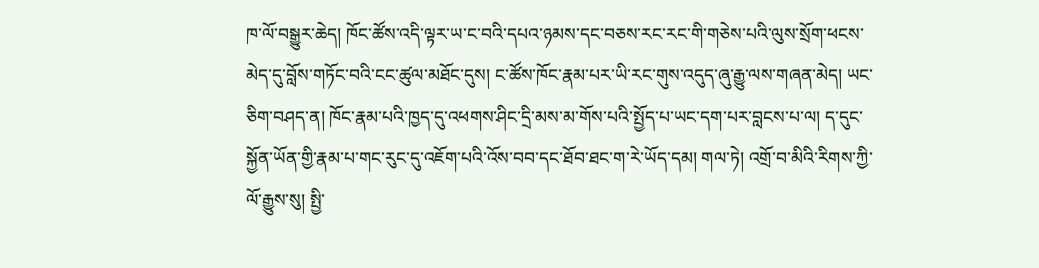ཁ་ལོ་བསྒྱུར་ཆེད། ཁོང་ཚོས་འདི་ལྟར་ཡ་ང་བའི་དཔའ་ཉམས་དང་བཅས་རང་རང་གི་གཅེས་པའི་ལུས་སྲོག་ཕངས་མེད་དུ་བློས་གཏོང་བའི་ངང་ཚུལ་མཐོང་དུས། ང་ཚོས་ཁོང་རྣམ་པར་ཡི་རང་གུས་འདུད་ཞུ་རྒྱུ་ལས་གཞན་མེད། ཡང་ཅིག་བཤད་ན། ཁོང་རྣམ་པའི་ཁྱད་དུ་འཕགས་ཤིང་དྲི་མས་མ་གོས་པའི་སྤྱོད་པ་ཡང་དག་པར་བླངས་པ་ལ། ད་དུང་སྐྱོན་ཡོན་གྱི་རྣམ་པ་གང་རུང་དུ་འཇོག་པའི་འོས་བབ་དང་ཐོབ་ཐང་ག་རེ་ཡོད་དམ། གལ་ཏེ། འགྲོ་བ་མིའི་རིགས་ཀྱི་ལོ་རྒྱུས་སུ། སྤྱི་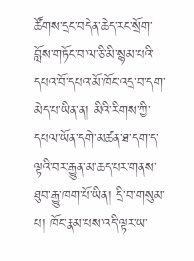ཚོགས་དྲང་བདེན་ཆེད་རང་སྲོག་བློས་གཏོང་བ་ལ་ཅི་མི་སྙམ་པའི་དཔའ་བོ་དཔའ་མོ་ཁོང་འདྲ་བ་དག་མེད་པ་ཡིན་ན། མིའི་རིགས་ཀྱི་དཔལ་ཡོན་དགེ་མཚན་ཐ་དག་ད་ལྟའི་བར་རྒྱུན་མ་ཆད་པར་གནས་ཐུབ་རྒྱུ་ཁག་པོ་ཡིན། དྲི་བ་གསུམ་པ། ཁོང་རྣམ་པས་འདི་ལྟར་ཡ་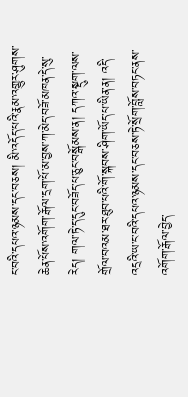ང་བའི་དཔའ་ཉམས་དང་བཅས། མི་འདོད་པའི་རྣམ་འགྱུར་ཤུགས་ཆེན་པོས་འགོག་རྒོལ་དྲག་པོ་མ་བྱས་ཀ་མེད་བཟོ་མཁན་དེ་སུ་རེད། གལ་ཏེ་ད་དུང་བཟོད་པ་ཅུང་བསྒོམས་ན། དཀའ་སྡུག་ལས་གྲོལ་བའམ་ཐར་ཐུབ་པའི་གོ་སྐབས་ཤིག་ཡོད་པ་ཡིན་ན། འདི་འདྲའི་ཡ་ང་བའི་དཔའ་ཉམས་དང་བཅས་ཏེ་སྲོག་བློས་བཏང་ནས་འགོག་རྒོལ་བྱེད་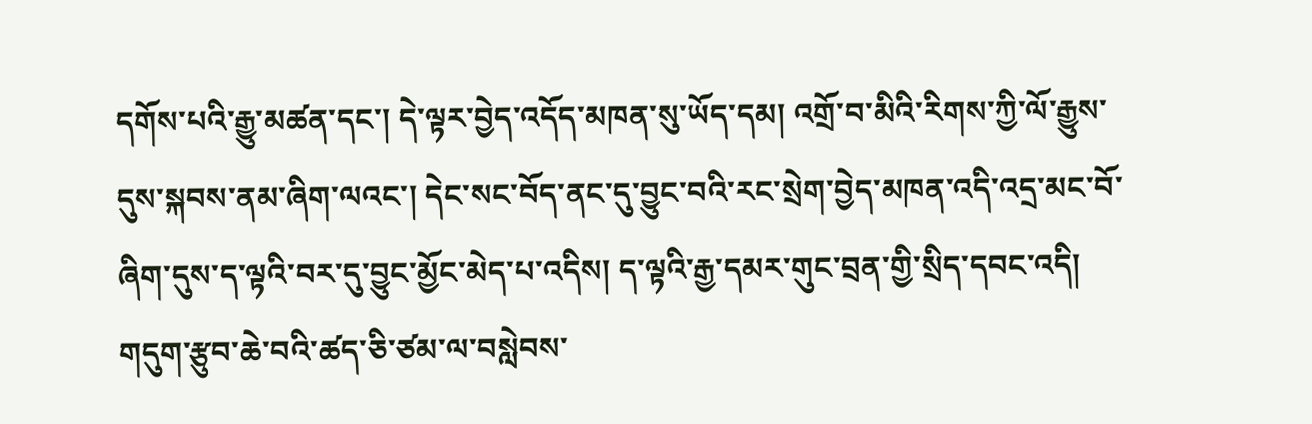དགོས་པའི་རྒྱུ་མཚན་དང་། དེ་ལྟར་བྱེད་འདོད་མཁན་སུ་ཡོད་དམ། འགྲོ་བ་མིའི་རིགས་ཀྱི་ལོ་རྒྱུས་དུས་སྐབས་ནམ་ཞིག་ལའང་། དེང་སང་བོད་ནང་དུ་བྱུང་བའི་རང་སྲེག་བྱེད་མཁན་འདི་འདྲ་མང་བོ་ཞིག་དུས་ད་ལྟའི་བར་དུ་བྱུང་མྱོང་མེད་པ་འདིས། ད་ལྟའི་རྒྱ་དམར་གུང་བྲན་གྱི་སྲིད་དབང་འདི། གདུག་རྩུབ་ཆེ་བའི་ཚད་ཅི་ཙམ་ལ་བསླེབས་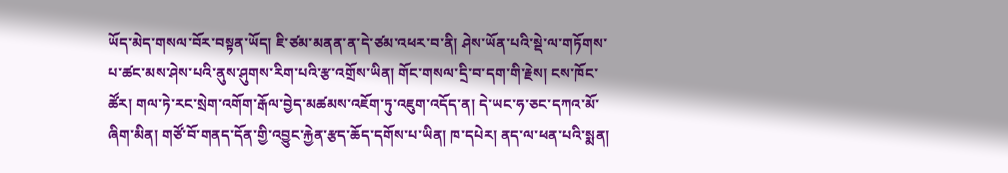ཡོད་མེད་གསལ་བོར་བསྟན་ཡོད། ཇི་ཙམ་མནན་ན་དེ་ཙམ་འཕར་བ་ནི། ཤེས་ཡོན་པའི་སྡེ་ལ་གཏོགས་པ་ཚང་མས་ཤེས་པའི་ནུས་ཤུགས་རིག་པའི་རྩ་འགྲོས་ཡིན། གོང་གསལ་དྲི་བ་དག་གི་རྗེས། ངས་ཁོང་ཚོར། གལ་ཏེ་རང་སྲེག་འགོག་རྒོལ་བྱེད་མཚམས་འཇོག་ཏུ་འཇུག་འདོད་ན། དེ་ཡང་ཧ་ཅང་དཀའ་མོ་ཞིག་མིན། གཙོ་བོ་གནད་དོན་གྱི་འབྱུང་རྐྱེན་རྩད་ཆོད་དགོས་པ་ཡིན། ཁ་དཔེར། ནད་ལ་ཕན་པའི་སྨན།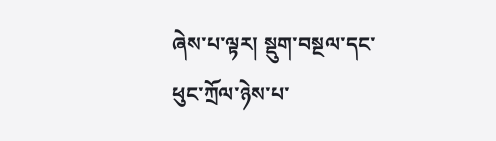ཞེས་པ་ལྟར། སྡུག་བསྔལ་དང་ཕུང་ཀྲོལ་ཉེས་པ་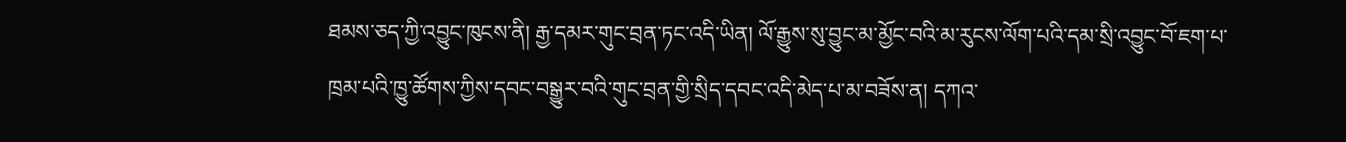ཐམས་ཅད་ཀྱི་འབྱུང་ཁུངས་ནི། རྒྱ་དམར་གུང་བྲན་ཏང་འདི་ཡིན། ལོ་རྒྱུས་སུ་བྱུང་མ་མྱོང་བའི་མ་རུངས་ལོག་པའི་དམ་སྲི་འབྱུང་བོ་ཇག་པ་ཁྲམ་པའི་ཁྱུ་ཚོགས་ཀྱིས་དབང་བསྒྱུར་བའི་གུང་བྲན་གྱི་སྲིད་དབང་འདི་མེད་པ་མ་བཟོས་ན། དཀའ་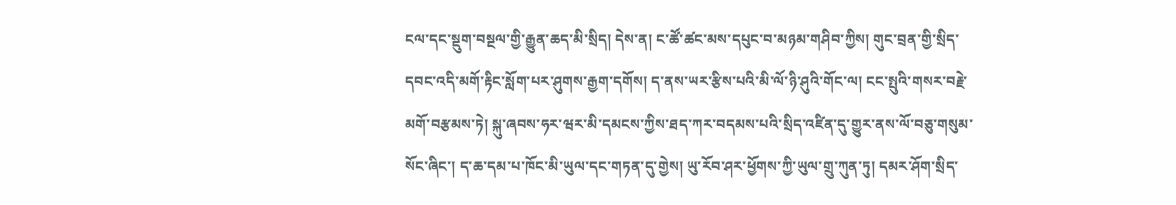ངལ་དང་སྡུག་བསྔལ་གྱི་རྒྱུན་ཆད་མི་སྲིད། དེས་ན། ང་ཚོ་ཚང་མས་དཔུང་བ་མཉམ་གཤིབ་ཀྱིས། གུང་བྲན་གྱི་སྲིད་དབང་འདི་མགོ་རྟིང་སློག་པར་ཤུགས་རྒྱག་དགོས། ད་ནས་ཡར་རྩིས་པའི་མི་ལོ་ཉི་ཤུའི་གོང་ལ། ངང་སྤུའི་གསར་བརྗེ་མགོ་བརྩམས་ཏེ། སྐུ་ཞབས་ཧར་ཝར་མི་དམངས་ཀྱིས་ཐད་ཀར་བདམས་པའི་སྲིད་འཛིན་དུ་གྱུར་ནས་ལོ་བཅུ་གསུམ་སོང་ཞིང་། ད་ཆ་དམ་པ་ཁོང་མི་ཡུལ་དང་གཏན་དུ་གྱེས། ཡུ་རོབ་ཤར་ཕྱོགས་ཀྱི་ཡུལ་གྲུ་ཀུན་ཏུ། དམར་ཤོག་སྲིད་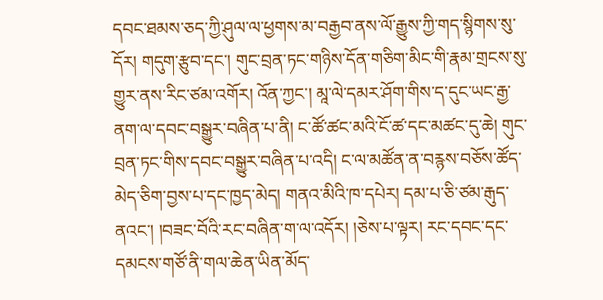དབང་ཐམས་ཅད་ཀྱི་ཤུལ་ལ་ཕྱགས་མ་བརྒྱབ་ནས་ལོ་རྒྱུས་ཀྱི་གད་སྙིགས་སུ་དོར། གདུག་རྩུབ་དང་། གུང་བྲན་ཏང་གཉིས་དོན་གཅིག་མིང་གི་རྣམ་གྲངས་སུ་གྱུར་ནས་རིང་ཙམ་འགོར། འོན་ཀྱང་། མཱ་ལེ་དམར་ཤོག་གིས་ད་དུང་ཡང་རྒྱ་ནག་ལ་དབང་བསྒྱུར་བཞིན་པ་ནི། ང་ཚོ་ཚང་མའི་ངོ་ཚ་དང་མཚང་དུ་ཆེ། གུང་བྲན་ཏང་གིས་དབང་བསྒྱུར་བཞིན་པ་འདི། ང་ལ་མཚོན་ན་བརྙས་བཅོས་ཚོད་མེད་ཅིག་བྱས་པ་དང་ཁྱད་མེད། གནའ་མིའི་ཁ་དཔེར། དམ་པ་ཅི་ཙམ་རྒུད་ནའང་། །བཟང་བོའི་རང་བཞིན་ག་ལ་འདོར། །ཅེས་པ་ལྟར། རང་དབང་དང་དམངས་གཙོ་ནི་གལ་ཆེན་ཡིན་མོད་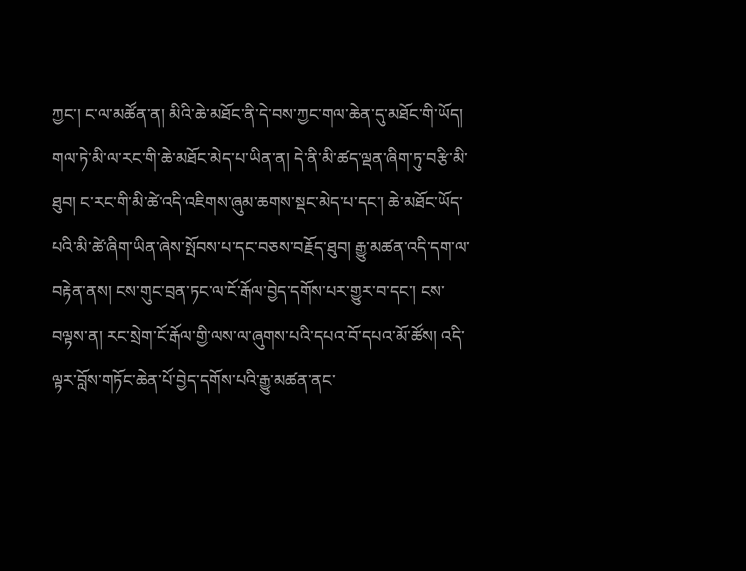ཀྱང་། ང་ལ་མཚོན་ན། མིའི་ཆེ་མཐོང་ནི་དེ་བས་ཀྱང་གལ་ཆེན་དུ་མཐོང་གི་ཡོད། གལ་ཏེ་མི་ལ་རང་གི་ཆེ་མཐོང་མེད་པ་ཡིན་ན། དེ་ནི་མི་ཚད་ལྡན་ཞིག་ཏུ་བརྩི་མི་ཐུབ། ང་རང་གི་མི་ཚེ་འདི་འཇིགས་ཞུམ་ཆགས་སྡང་མེད་པ་དང་། ཆེ་མཐོང་ཡོད་པའི་མི་ཚེ་ཞིག་ཡིན་ཞེས་སྤོབས་པ་དང་བཅས་བརྗོད་ཐུབ། རྒྱུ་མཚན་འདི་དག་ལ་བརྟེན་ནས། ངས་གུང་བྲན་ཏང་ལ་ངོ་རྒོལ་བྱེད་དགོས་པར་གྱུར་བ་དང་། ངས་བལྟས་ན། རང་སྲེག་ངོ་རྒོལ་གྱི་ལས་ལ་ཞུགས་པའི་དཔའ་བོ་དཔའ་མོ་ཚོས། འདི་ལྟར་བློས་གཏོང་ཆེན་པོ་བྱེད་དགོས་པའི་རྒྱུ་མཚན་ནང་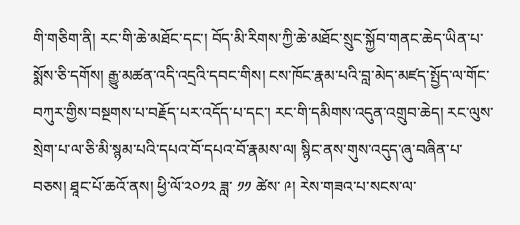གི་གཅིག་ནི། རང་གི་ཆེ་མཐོང་དང་། བོད་མི་རིགས་ཀྱི་ཆེ་མཐོང་སྲུང་སྐྱོབ་གནང་ཆེད་ཡིན་པ་སྨོས་ཅི་དགོས། རྒྱུ་མཚན་འདི་འདྲའི་དབང་གིས། ངས་ཁོང་རྣམ་པའི་བླ་མེད་མཛད་སྤྱོད་ལ་གོང་བཀུར་གྱིས་བསྔགས་པ་བརྗོད་པར་འདོད་པ་དང་། རང་གི་དམིགས་འདུན་འགྲུབ་ཆེད། རང་ལུས་སྲེག་པ་ལ་ཅི་མི་སྙམ་པའི་དཔའ་བོ་དཔའ་བོ་རྣམས་ལ། སྙིང་ནས་གུས་འདུད་ཞུ་བཞིན་པ་བཅས། ཐཱང་པོ་ཆའོ་ནས། ཕྱི་ལོ་༢༠༡༢ ཟླ་ ༡༡ ཚེས་ ༩། རེས་གཟའ་པ་སངས་ལ་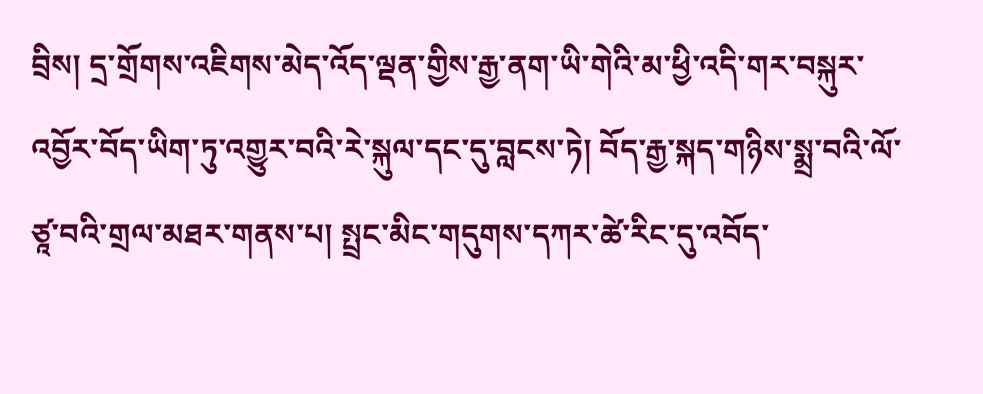བྲིས། དྲ་གྲོགས་འཇིགས་མེད་འོད་ལྡན་གྱིས་རྒྱ་ནག་ཡི་གེའི་མ་ཕྱི་འདི་གར་བསྐུར་འབྱོར་བོད་ཡིག་ཏུ་འགྱུར་བའི་རེ་སྐུལ་དང་དུ་བླངས་ཏེ། བོད་རྒྱ་སྐད་གཉིས་སྨྲ་བའི་ལོ་ཙཱ་བའི་གྲལ་མཐར་གནས་པ། སྤྲང་མིང་གདུགས་དཀར་ཚེ་རིང་དུ་འབོད་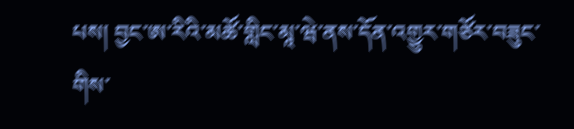པས། བྱང་ཨ་རིའི་མཚོ་གླིང་མཱ་ཝེ་ནས་དོན་འགྱུར་གཙོར་བཟུང་གིས་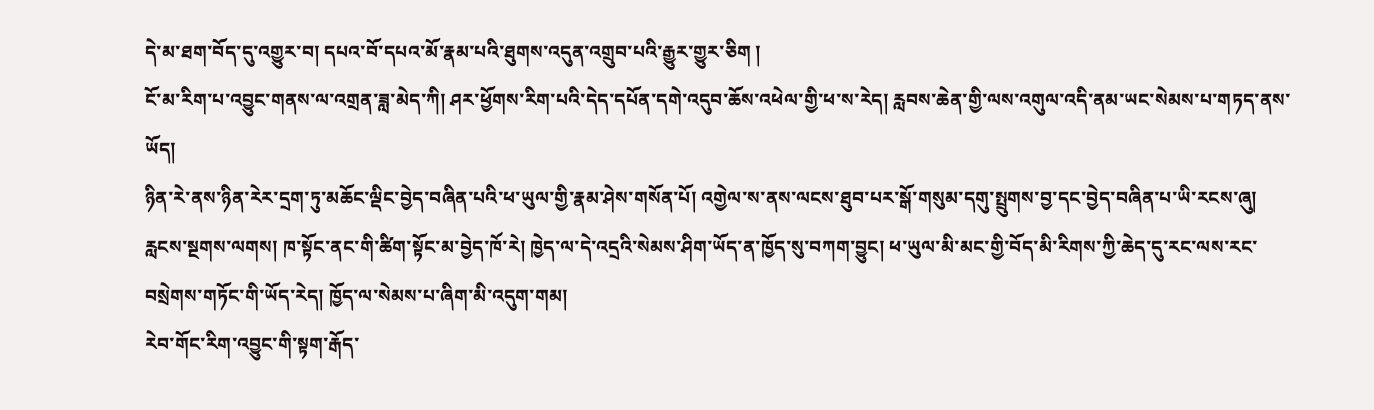དེ་མ་ཐག་བོད་དུ་འགྱུར་བ། དཔའ་བོ་དཔའ་མོ་རྣམ་པའི་ཐུགས་འདུན་འགྲུབ་པའི་རྒྱུར་གྱུར་ཅིག །
ངོ་མ་རིག་པ་འབྱུང་གནས་ལ་འགྲན་ཟླ་མེད་ཀི། ཤར་ཕྱོགས་རིག་པའི་དེད་དཔོན་དགེ་འདུབ་ཆོས་འཕེལ་གྱི་ཕ་ས་རེད། རླབས་ཆེན་གྱི་ལས་འགུལ་འདི་ནམ་ཡང་སེམས་པ་གཏད་ནས་ཡོད།
ཉིན་རེ་ནས་ཉིན་རེར་དྲག་ཏུ་མཆོང་ལྡིང་བྱེད་བཞིན་པའི་ཕ་ཡུལ་གྱི་རྣམ་ཤེས་གསོན་པོ། འགྱེལ་ས་ནས་ལངས་ཐུབ་པར་སྒོ་གསུམ་དགུ་སྤྲུགས་བྱ་དང་བྱེད་བཞིན་པ་ཡི་རངས་ཞུ།
རླངས་སྔགས་ལགས། ཁ་སྟོང་ནང་གི་ཚིག་སྟོང་མ་བྱེད་ཁོ་རེ། ཁྱེད་ལ་དེ་འདྲའི་སེམས་ཤིག་ཡོད་ན་ཁྱོད་སུ་བཀག་བྱུང། ཕ་ཡུལ་མི་མང་གྱི་བོད་མི་རིགས་ཀྱི་ཆེད་དུ་རང་ལས་རང་བསྲེགས་གཏོང་གི་ཡོད་རེད། ཁྱོད་ལ་སེམས་པ་ཞིག་མི་འདུག་གམ།
རེབ་གོང་རིག་འབྱུང་གི་སྟག་རྒོད་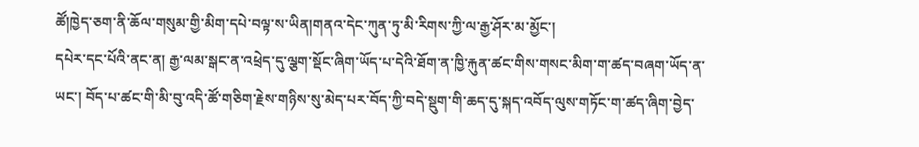ཚོ།ཁྱེད་ཅག་ནི་ཆོལ་གསུམ་གྱི་མིག་དཔེ་བལྟ་ས་ཡིན།གནའ་དེང་ཀུན་ཏུ་མི་རིགས་ཀྱི་ལ་རྒྱ་ཤོར་མ་མྱོང་།
དཔེར་དང་པོའི་ནང་ན། རྒྱ་ལམ་སྒང་ན་འཕྲེད་དུ་ལྕག་སྡོང་ཞིག་ཡོད་པ་དེའི་ཐོག་ན་ཁྱི་རྐུན་ཚང་གིས་གསང་མིག་ག་ཚད་བཞག་ཡོད་ན་ཡང་། བོད་པ་ཚང་གི་མི་བུ་འདི་ཚོ་གཅིག་རྗེས་གཉིས་སུ་མེད་པར་བོད་ཀྱི་བདེ་སྡུག་གི་ཆད་དུ་སྐད་འབོད་ལུས་གཏོང་ག་ཚད་ཞིག་བྱེད་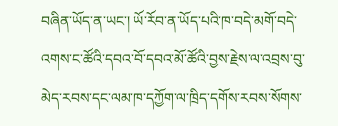བཞིན་ཡོད་ན་ཡང་། ཡོ་རོབ་ན་ཡོད་པའི་ཁ་བདེ་མགོ་བདེ་འགས་ང་ཚོའི་དབའ་བོ་དབའ་མོ་ཚོའི་བྱས་རྗེས་ལ་འབྲས་བུ་མེད་རབས་དང་ལམ་ཁ་དཀྱོག་ལ་ཁྲིད་དགོས་རབས་སོགས་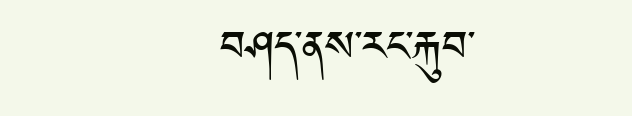བཤད་ནས་རང་རྐུབ་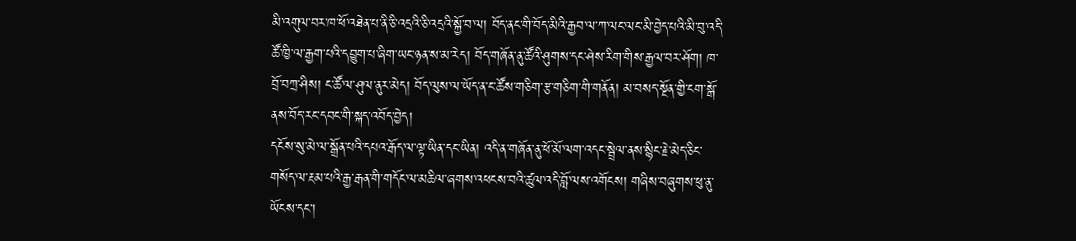མི་འགུལ་བར་ཁ་ཕོ་འཐེན་པ་ནི་ཅི་འདྲའི་ཅི་འདྲའི་སྐྱོ་བ་ལ། བོད་ནང་གི་བོད་མིའི་རྒྱབ་ལ་ཀ་ལང་ལང་མི་བྱེད་པའི་མི་བུ་འདི་ཚོ་ཁྱི་ལ་རྒྱག་པའི་དབྱུག་པ་ཞིག་ཡང་ཉན་ས་མ་རེད། བོད་གཞོན་ནུ་ཚོའི་ཤུགས་དང་ཤེས་རིག་གིས་རྒྱལ་བར་ཤོག། ཁ་བྲོ་བཀྲ་ཤིས། ང་ཚོ་ལ་ཤུལ་ནུར་མེད། བོད་ལུས་ལ་ཡོད་ན་ང་ཚོས་གཅིག་རྩ་གཅིག་གི་གནོན། མ་བསད་སྔོན་གྱི་ངག་སྒོ་ནས་བོད་རང་དབང་གི་སྐད་འབོད་བྱེད།
དངོས་སུ་མེ་ལ་སྒྲོན་པའི་དཔའ་རྒོད་ལ་ལྟ་ཡིན་དང་ཡིན། འདི་ན་གཞོན་ནུ་ཕོ་མོ་ལག་འདང་སྦྲེལ་ནས་སྙིང་རྗེ་མེད་ཅིང་གསོད་ལ་རྔམ་པའི་རྒྱ་རྒན་གི་གདོང་ལ་མཆིལ་ཞགས་འཕངས་བའི་ཚུལ་འདི་བློ་ལས་འགོངས། གཞིས་བཞུགས་ཕུ་ནུ་ཡོངས་དང་།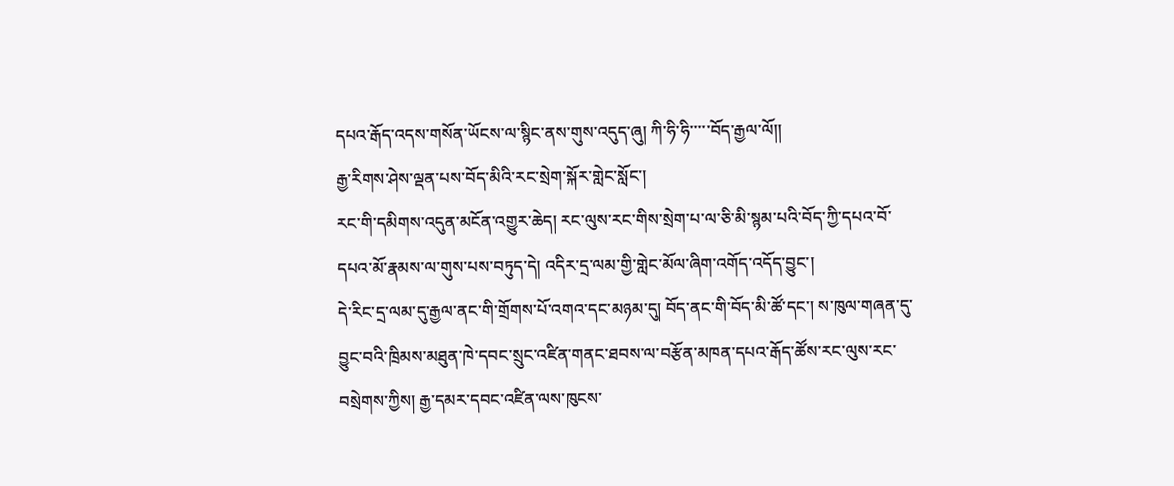དཔའ་རྒོད་འདས་གསོན་ཡོངས་ལ་སྙིང་ནས་གུས་འདུད་ཞུ། ཀི་ཧི་ཧི་་་་་བོད་རྒྱལ་ལོ།།
རྒྱ་རིགས་ཤེས་ལྡན་པས་བོད་མིའི་རང་སྲེག་སྐོར་གླེང་སློང་།
རང་གི་དམིགས་འདུན་མངོན་འགྱུར་ཆེད། རང་ལུས་རང་གིས་སྲེག་པ་ལ་ཅི་མི་སྙམ་པའི་བོད་ཀྱི་དཔའ་བོ་དཔའ་མོ་རྣམས་ལ་གུས་པས་བཏུད་དེ། འདིར་དྲ་ལམ་གྱི་གླེང་མོལ་ཞིག་འགོད་འདོད་བྱུང་།
དེ་རིང་དྲ་ལམ་དུ་རྒྱལ་ནང་གི་གྲོགས་པོ་འགའ་དང་མཉམ་དུ། བོད་ནང་གི་བོད་མི་ཚོ་དང་། ས་ཁུལ་གཞན་དུ་བྱུང་བའི་ཁྲིམས་མཐུན་ཁེ་དབང་སྲུང་འཛིན་གནང་ཐབས་ལ་བརྩོན་མཁན་དཔའ་རྒོད་ཚོས་རང་ལུས་རང་བསྲེགས་ཀྱིས། རྒྱ་དམར་དབང་འཛིན་ལས་ཁུངས་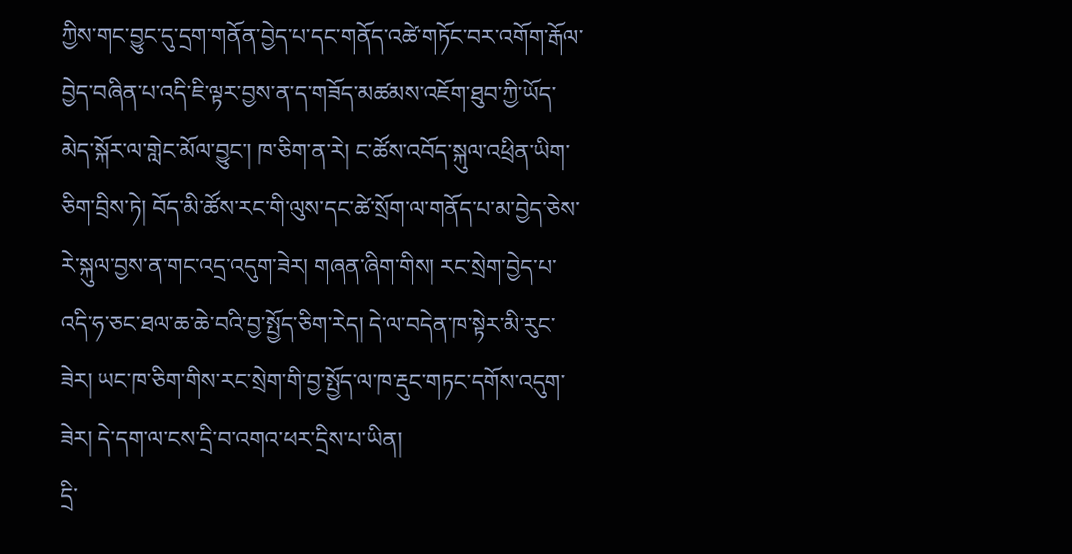ཀྱིས་གང་བྱུང་དུ་དྲག་གནོན་བྱེད་པ་དང་གནོད་འཚེ་གཏོང་བར་འགོག་རྒོལ་བྱེད་བཞིན་པ་འདི་ཇི་ལྟར་བྱས་ན་ད་གཟོད་མཚམས་འཇོག་ཐུབ་ཀྱི་ཡོད་མེད་སྐོར་ལ་གླེང་མོལ་བྱུང་། ཁ་ཅིག་ན་རེ། ང་ཚོས་འབོད་སྐུལ་འཕྲིན་ཡིག་ཅིག་བྲིས་ཏེ། བོད་མི་ཚོས་རང་གི་ལུས་དང་ཚེ་སྲོག་ལ་གནོད་པ་མ་བྱེད་ཅེས་རེ་སྐུལ་བྱས་ན་གང་འདྲ་འདུག་ཟེར། གཞན་ཞིག་གིས། རང་སྲེག་བྱེད་པ་འདི་ཧ་ཅང་ཐལ་ཆ་ཆེ་བའི་བྱ་སྤྱོད་ཅིག་རེད། དེ་ལ་བདེན་ཁ་སྟེར་མི་རུང་ཟེར། ཡང་ཁ་ཅིག་གིས་རང་སྲེག་གི་བྱ་སྤྱོད་ལ་ཁ་རྡུང་གཏང་དགོས་འདུག་ཟེར། དེ་དག་ལ་ངས་དྲི་བ་འགའ་ཕར་དྲིས་པ་ཡིན།
དྲི་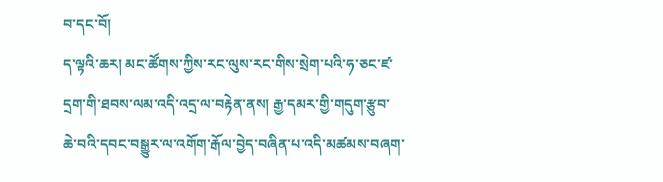བ་དང་བོ།
ད་ལྟའི་ཆར། མང་ཚོགས་ཀྱིས་རང་ལུས་རང་གིས་སྲེག་པའི་ཧ་ཅང་ཛ་དྲག་གི་ཐབས་ལམ་འདི་འདྲ་ལ་བརྟེན་ནས། རྒྱ་དམར་གྱི་གདུག་རྩུབ་ཆེ་བའི་དབང་བསྒྱུར་ལ་འགོག་རྒོལ་བྱེད་བཞིན་པ་འདི་མཚམས་བཞག་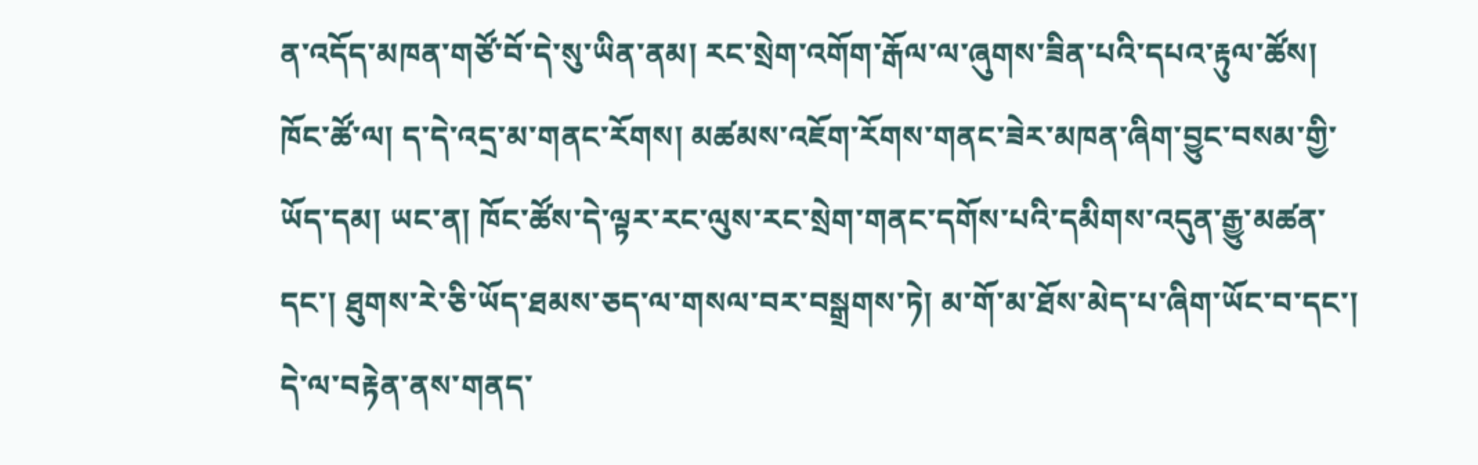ན་འདོད་མཁན་གཙོ་བོ་དེ་སུ་ཡིན་ནམ། རང་སྲེག་འགོག་རྒོལ་ལ་ཞུགས་ཟིན་པའི་དཔའ་རྟུལ་ཚོས། ཁོང་ཚོ་ལ། ད་དེ་འདྲ་མ་གནང་རོགས། མཚམས་འཇོག་རོགས་གནང་ཟེར་མཁན་ཞིག་བྱུང་བསམ་གྱི་ཡོད་དམ། ཡང་ན། ཁོང་ཚོས་དེ་ལྟར་རང་ལུས་རང་སྲེག་གནང་དགོས་པའི་དམིགས་འདུན་རྒྱུ་མཚན་དང་། ཐུགས་རེ་ཅི་ཡོད་ཐམས་ཅད་ལ་གསལ་བར་བསྒྲགས་ཏེ། མ་གོ་མ་ཐོས་མེད་པ་ཞིག་ཡོང་བ་དང་། དེ་ལ་བརྟེན་ནས་གནད་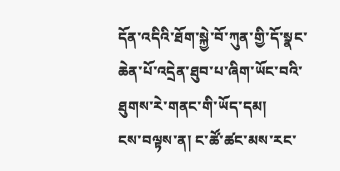དོན་འདིའི་ཐོག་སྐྱེ་བོ་ཀུན་གྱི་དོ་སྣང་ཆེན་པོ་འདྲེན་ཐུབ་པ་ཞིག་ཡོང་བའི་ཐུགས་རེ་གནང་གི་ཡོད་དམ།
ངས་བལྟས་ན། ང་ཚོ་ཚང་མས་རང་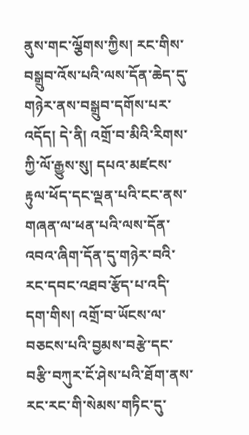ནུས་གང་ལྕོགས་ཀྱིས། རང་གིས་བསྒྲུབ་འོས་པའི་ལས་དོན་ཆེད་དུ་གཉེར་ནས་བསྒྲུབ་དགོས་པར་འདོད། དེ་ནི། འགྲོ་བ་མིའི་རིགས་ཀྱི་ལོ་རྒྱུས་སུ། དཔའ་མཛངས་རྟུལ་ཕོད་དང་ལྡན་པའི་ངང་ནས་གཞན་ལ་ཕན་པའི་ལས་དོན་འབའ་ཞིག་དོན་དུ་གཉེར་བའི་རང་དབང་འཐབ་རྩོད་པ་འདི་དག་གིས། འགྲོ་བ་ཡོངས་ལ་བཅངས་པའི་བྱམས་བརྩེ་དང་བརྩི་བཀུར་ངོ་ཤེས་པའི་ཐོག་ནས་རང་རང་གི་སེམས་གཏིང་དུ་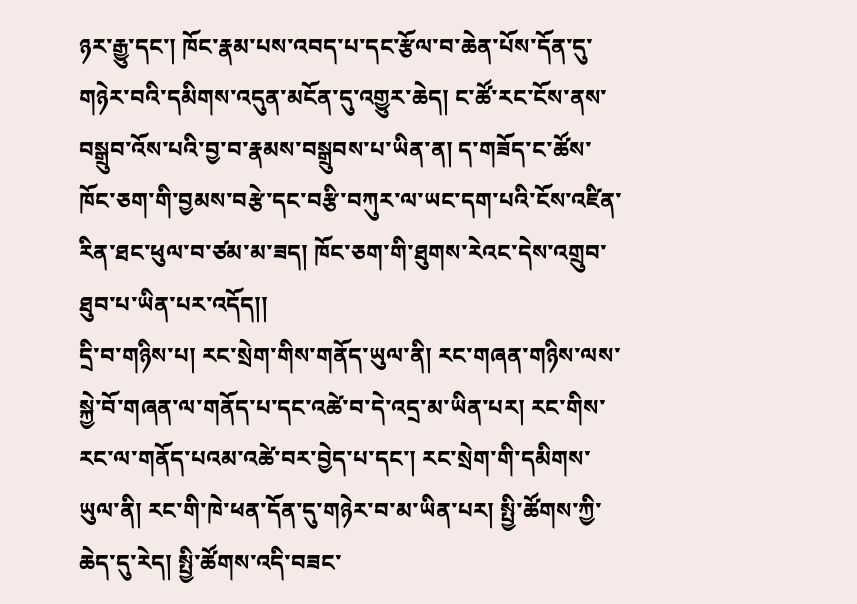ཉར་རྒྱུ་དང་། ཁོང་རྣམ་པས་འབད་པ་དང་རྩོལ་བ་ཆེན་པོས་དོན་དུ་གཉེར་བའི་དམིགས་འདུན་མངོན་དུ་འགྱུར་ཆེད། ང་ཚོ་རང་ངོས་ནས་བསྒྲུབ་འོས་པའི་བྱ་བ་རྣམས་བསྒྲུབས་པ་ཡིན་ན། ད་གཟོད་ང་ཚོས་ཁོང་ཅག་གི་བྱམས་བརྩེ་དང་བརྩི་བཀུར་ལ་ཡང་དག་པའི་ངོས་འཛིན་རིན་ཐང་ཕུལ་བ་ཙམ་མ་ཟད། ཁོང་ཅག་གི་ཐུགས་རེའང་དེས་འགྲུབ་ཐུབ་པ་ཡིན་པར་འདོད།།
དྲི་བ་གཉིས་པ། རང་སྲེག་གིས་གནོད་ཡུལ་ནི། རང་གཞན་གཉིས་ལས་སྐྱེ་བོ་གཞན་ལ་གནོད་པ་དང་འཚེ་བ་དེ་འདྲ་མ་ཡིན་པར། རང་གིས་རང་ལ་གནོད་པའམ་འཚེ་བར་བྱེད་པ་དང་། རང་སྲེག་གི་དམིགས་ཡུལ་ནི། རང་གི་ཁེ་ཕན་དོན་དུ་གཉེར་བ་མ་ཡིན་པར། སྤྱི་ཚོགས་ཀྱི་ཆེད་དུ་རེད། སྤྱི་ཚོགས་འདི་བཟང་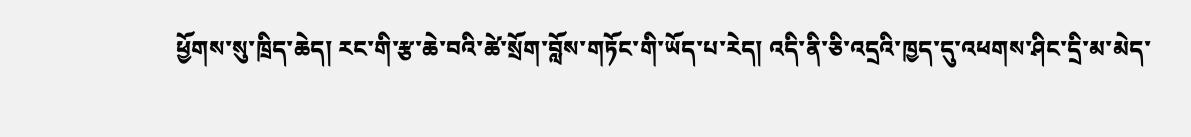ཕྱོགས་སུ་ཁྲིད་ཆེད། རང་གི་རྩ་ཆེ་བའི་ཚེ་སྲོག་བློས་གཏོང་གི་ཡོད་པ་རེད། འདི་ནི་ཅི་འདྲའི་ཁྱད་དུ་འཕགས་ཤིང་དྲི་མ་མེད་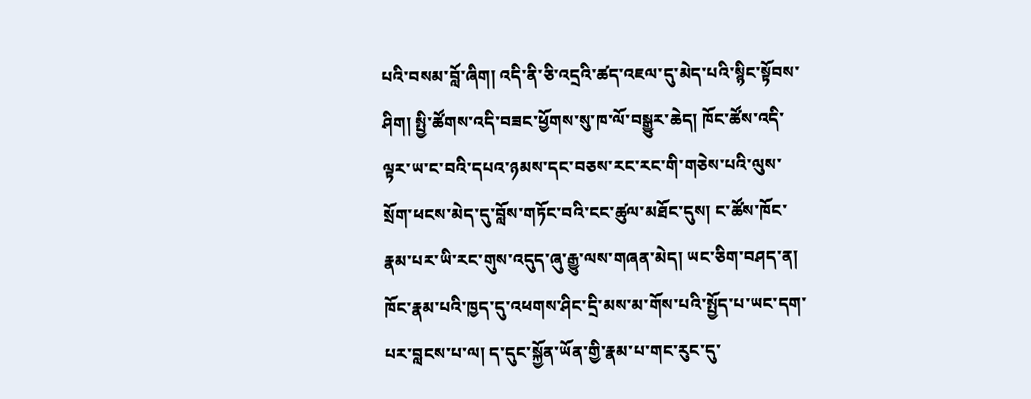པའི་བསམ་བློ་ཞིག། འདི་ནི་ཅི་འདྲའི་ཚད་འཇལ་དུ་མེད་པའི་སྙིང་སྟོབས་ཤིག། སྤྱི་ཚོགས་འདི་བཟང་ཕྱོགས་སུ་ཁ་ལོ་བསྒྱུར་ཆེད། ཁོང་ཚོས་འདི་ལྟར་ཡ་ང་བའི་དཔའ་ཉམས་དང་བཅས་རང་རང་གི་གཅེས་པའི་ལུས་སྲོག་ཕངས་མེད་དུ་བློས་གཏོང་བའི་ངང་ཚུལ་མཐོང་དུས། ང་ཚོས་ཁོང་རྣམ་པར་ཡི་རང་གུས་འདུད་ཞུ་རྒྱུ་ལས་གཞན་མེད། ཡང་ཅིག་བཤད་ན། ཁོང་རྣམ་པའི་ཁྱད་དུ་འཕགས་ཤིང་དྲི་མས་མ་གོས་པའི་སྤྱོད་པ་ཡང་དག་པར་བླངས་པ་ལ། ད་དུང་སྐྱོན་ཡོན་གྱི་རྣམ་པ་གང་རུང་དུ་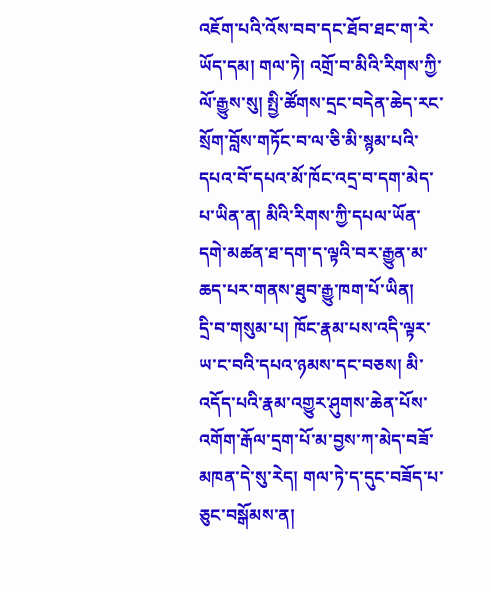འཇོག་པའི་འོས་བབ་དང་ཐོབ་ཐང་ག་རེ་ཡོད་དམ། གལ་ཏེ། འགྲོ་བ་མིའི་རིགས་ཀྱི་ལོ་རྒྱུས་སུ། སྤྱི་ཚོགས་དྲང་བདེན་ཆེད་རང་སྲོག་བློས་གཏོང་བ་ལ་ཅི་མི་སྙམ་པའི་དཔའ་བོ་དཔའ་མོ་ཁོང་འདྲ་བ་དག་མེད་པ་ཡིན་ན། མིའི་རིགས་ཀྱི་དཔལ་ཡོན་དགེ་མཚན་ཐ་དག་ད་ལྟའི་བར་རྒྱུན་མ་ཆད་པར་གནས་ཐུབ་རྒྱུ་ཁག་པོ་ཡིན།
དྲི་བ་གསུམ་པ། ཁོང་རྣམ་པས་འདི་ལྟར་ཡ་ང་བའི་དཔའ་ཉམས་དང་བཅས། མི་འདོད་པའི་རྣམ་འགྱུར་ཤུགས་ཆེན་པོས་འགོག་རྒོལ་དྲག་པོ་མ་བྱས་ཀ་མེད་བཟོ་མཁན་དེ་སུ་རེད། གལ་ཏེ་ད་དུང་བཟོད་པ་ཅུང་བསྒོམས་ན།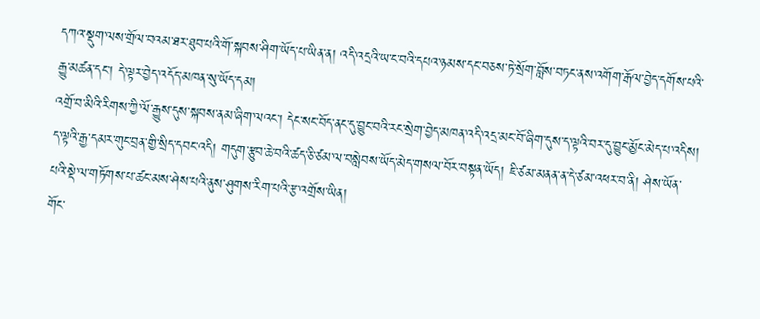དཀའ་སྡུག་ལས་གྲོལ་བའམ་ཐར་ཐུབ་པའི་གོ་སྐབས་ཤིག་ཡོད་པ་ཡིན་ན། འདི་འདྲའི་ཡ་ང་བའི་དཔའ་ཉམས་དང་བཅས་ཏེ་སྲོག་བློས་བཏང་ནས་འགོག་རྒོལ་བྱེད་དགོས་པའི་རྒྱུ་མཚན་དང་། དེ་ལྟར་བྱེད་འདོད་མཁན་སུ་ཡོད་དམ།
འགྲོ་བ་མིའི་རིགས་ཀྱི་ལོ་རྒྱུས་དུས་སྐབས་ནམ་ཞིག་ལའང་། དེང་སང་བོད་ནང་དུ་བྱུང་བའི་རང་སྲེག་བྱེད་མཁན་འདི་འདྲ་མང་བོ་ཞིག་དུས་ད་ལྟའི་བར་དུ་བྱུང་མྱོང་མེད་པ་འདིས། ད་ལྟའི་རྒྱ་དམར་གུང་བྲན་གྱི་སྲིད་དབང་འདི། གདུག་རྩུབ་ཆེ་བའི་ཚད་ཅི་ཙམ་ལ་བསླེབས་ཡོད་མེད་གསལ་བོར་བསྟན་ཡོད། ཇི་ཙམ་མནན་ན་དེ་ཙམ་འཕར་བ་ནི། ཤེས་ཡོན་པའི་སྡེ་ལ་གཏོགས་པ་ཚང་མས་ཤེས་པའི་ནུས་ཤུགས་རིག་པའི་རྩ་འགྲོས་ཡིན།
གོང་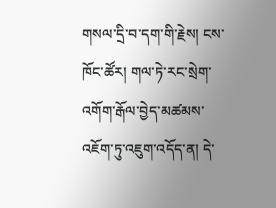གསལ་དྲི་བ་དག་གི་རྗེས། ངས་ཁོང་ཚོར། གལ་ཏེ་རང་སྲེག་འགོག་རྒོལ་བྱེད་མཚམས་འཇོག་ཏུ་འཇུག་འདོད་ན། དེ་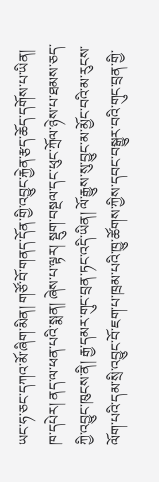ཡང་ཧ་ཅང་དཀའ་མོ་ཞིག་མིན། གཙོ་བོ་གནད་དོན་གྱི་འབྱུང་རྐྱེན་རྩད་ཆོད་དགོས་པ་ཡིན། ཁ་དཔེར། ནད་ལ་ཕན་པའི་སྨན། ཞེས་པ་ལྟར། སྡུག་བསྔལ་དང་ཕུང་ཀྲོལ་ཉེས་པ་ཐམས་ཅད་ཀྱི་འབྱུང་ཁུངས་ནི། རྒྱ་དམར་གུང་བྲན་ཏང་འདི་ཡིན། ལོ་རྒྱུས་སུ་བྱུང་མ་མྱོང་བའི་མ་རུངས་ལོག་པའི་དམ་སྲི་འབྱུང་བོ་ཇག་པ་ཁྲམ་པའི་ཁྱུ་ཚོགས་ཀྱིས་དབང་བསྒྱུར་བའི་གུང་བྲན་གྱི་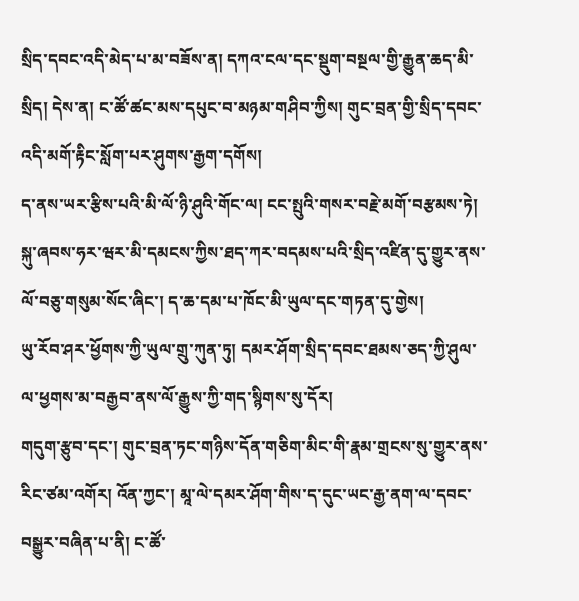སྲིད་དབང་འདི་མེད་པ་མ་བཟོས་ན། དཀའ་ངལ་དང་སྡུག་བསྔལ་གྱི་རྒྱུན་ཆད་མི་སྲིད། དེས་ན། ང་ཚོ་ཚང་མས་དཔུང་བ་མཉམ་གཤིབ་ཀྱིས། གུང་བྲན་གྱི་སྲིད་དབང་འདི་མགོ་རྟིང་སློག་པར་ཤུགས་རྒྱག་དགོས།
ད་ནས་ཡར་རྩིས་པའི་མི་ལོ་ཉི་ཤུའི་གོང་ལ། ངང་སྤུའི་གསར་བརྗེ་མགོ་བརྩམས་ཏེ། སྐུ་ཞབས་ཧར་ཝར་མི་དམངས་ཀྱིས་ཐད་ཀར་བདམས་པའི་སྲིད་འཛིན་དུ་གྱུར་ནས་ལོ་བཅུ་གསུམ་སོང་ཞིང་། ད་ཆ་དམ་པ་ཁོང་མི་ཡུལ་དང་གཏན་དུ་གྱེས།
ཡུ་རོབ་ཤར་ཕྱོགས་ཀྱི་ཡུལ་གྲུ་ཀུན་ཏུ། དམར་ཤོག་སྲིད་དབང་ཐམས་ཅད་ཀྱི་ཤུལ་ལ་ཕྱགས་མ་བརྒྱབ་ནས་ལོ་རྒྱུས་ཀྱི་གད་སྙིགས་སུ་དོར།
གདུག་རྩུབ་དང་། གུང་བྲན་ཏང་གཉིས་དོན་གཅིག་མིང་གི་རྣམ་གྲངས་སུ་གྱུར་ནས་རིང་ཙམ་འགོར། འོན་ཀྱང་། མཱ་ལེ་དམར་ཤོག་གིས་ད་དུང་ཡང་རྒྱ་ནག་ལ་དབང་བསྒྱུར་བཞིན་པ་ནི། ང་ཚོ་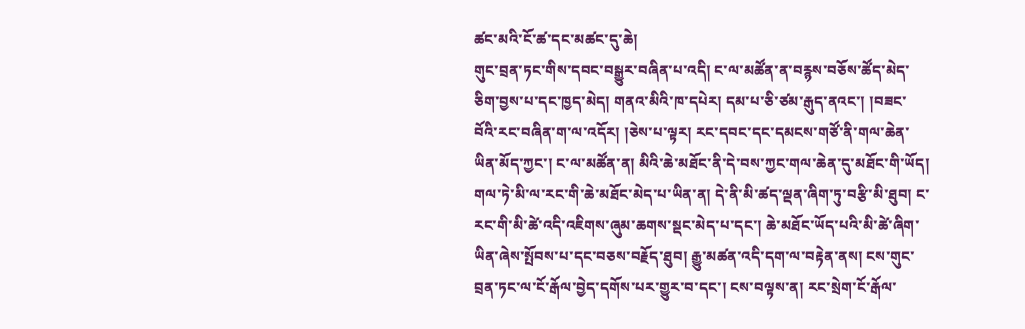ཚང་མའི་ངོ་ཚ་དང་མཚང་དུ་ཆེ།
གུང་བྲན་ཏང་གིས་དབང་བསྒྱུར་བཞིན་པ་འདི། ང་ལ་མཚོན་ན་བརྙས་བཅོས་ཚོད་མེད་ཅིག་བྱས་པ་དང་ཁྱད་མེད། གནའ་མིའི་ཁ་དཔེར། དམ་པ་ཅི་ཙམ་རྒུད་ནའང་། །བཟང་བོའི་རང་བཞིན་ག་ལ་འདོར། །ཅེས་པ་ལྟར། རང་དབང་དང་དམངས་གཙོ་ནི་གལ་ཆེན་ཡིན་མོད་ཀྱང་། ང་ལ་མཚོན་ན། མིའི་ཆེ་མཐོང་ནི་དེ་བས་ཀྱང་གལ་ཆེན་དུ་མཐོང་གི་ཡོད། གལ་ཏེ་མི་ལ་རང་གི་ཆེ་མཐོང་མེད་པ་ཡིན་ན། དེ་ནི་མི་ཚད་ལྡན་ཞིག་ཏུ་བརྩི་མི་ཐུབ། ང་རང་གི་མི་ཚེ་འདི་འཇིགས་ཞུམ་ཆགས་སྡང་མེད་པ་དང་། ཆེ་མཐོང་ཡོད་པའི་མི་ཚེ་ཞིག་ཡིན་ཞེས་སྤོབས་པ་དང་བཅས་བརྗོད་ཐུབ། རྒྱུ་མཚན་འདི་དག་ལ་བརྟེན་ནས། ངས་གུང་བྲན་ཏང་ལ་ངོ་རྒོལ་བྱེད་དགོས་པར་གྱུར་བ་དང་། ངས་བལྟས་ན། རང་སྲེག་ངོ་རྒོལ་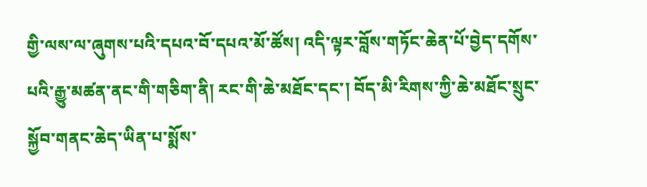གྱི་ལས་ལ་ཞུགས་པའི་དཔའ་བོ་དཔའ་མོ་ཚོས། འདི་ལྟར་བློས་གཏོང་ཆེན་པོ་བྱེད་དགོས་པའི་རྒྱུ་མཚན་ནང་གི་གཅིག་ནི། རང་གི་ཆེ་མཐོང་དང་། བོད་མི་རིགས་ཀྱི་ཆེ་མཐོང་སྲུང་སྐྱོབ་གནང་ཆེད་ཡིན་པ་སྨོས་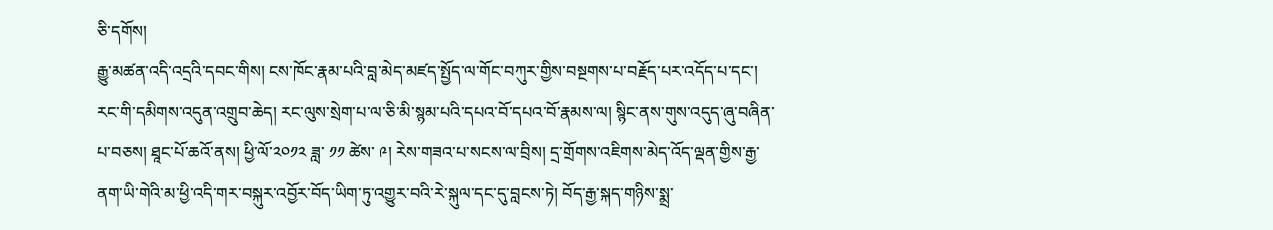ཅི་དགོས།
རྒྱུ་མཚན་འདི་འདྲའི་དབང་གིས། ངས་ཁོང་རྣམ་པའི་བླ་མེད་མཛད་སྤྱོད་ལ་གོང་བཀུར་གྱིས་བསྔགས་པ་བརྗོད་པར་འདོད་པ་དང་། རང་གི་དམིགས་འདུན་འགྲུབ་ཆེད། རང་ལུས་སྲེག་པ་ལ་ཅི་མི་སྙམ་པའི་དཔའ་བོ་དཔའ་བོ་རྣམས་ལ། སྙིང་ནས་གུས་འདུད་ཞུ་བཞིན་པ་བཅས། ཐཱང་པོ་ཆའོ་ནས། ཕྱི་ལོ་༢༠༡༢ ཟླ་ ༡༡ ཚེས་ ༩། རེས་གཟའ་པ་སངས་ལ་བྲིས། དྲ་གྲོགས་འཇིགས་མེད་འོད་ལྡན་གྱིས་རྒྱ་ནག་ཡི་གེའི་མ་ཕྱི་འདི་གར་བསྐུར་འབྱོར་བོད་ཡིག་ཏུ་འགྱུར་བའི་རེ་སྐུལ་དང་དུ་བླངས་ཏེ། བོད་རྒྱ་སྐད་གཉིས་སྨྲ་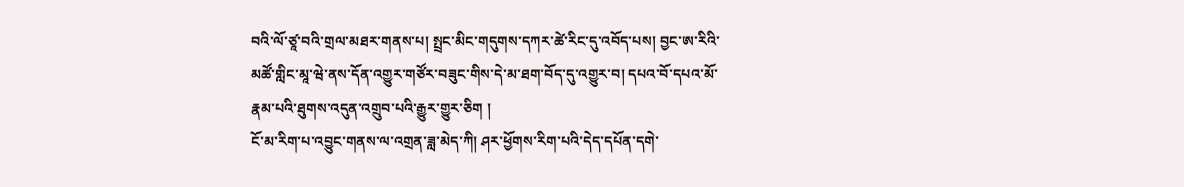བའི་ལོ་ཙཱ་བའི་གྲལ་མཐར་གནས་པ། སྤྲང་མིང་གདུགས་དཀར་ཚེ་རིང་དུ་འབོད་པས། བྱང་ཨ་རིའི་མཚོ་གླིང་མཱ་ཝེ་ནས་དོན་འགྱུར་གཙོར་བཟུང་གིས་དེ་མ་ཐག་བོད་དུ་འགྱུར་བ། དཔའ་བོ་དཔའ་མོ་རྣམ་པའི་ཐུགས་འདུན་འགྲུབ་པའི་རྒྱུར་གྱུར་ཅིག །
ངོ་མ་རིག་པ་འབྱུང་གནས་ལ་འགྲན་ཟླ་མེད་ཀི། ཤར་ཕྱོགས་རིག་པའི་དེད་དཔོན་དགེ་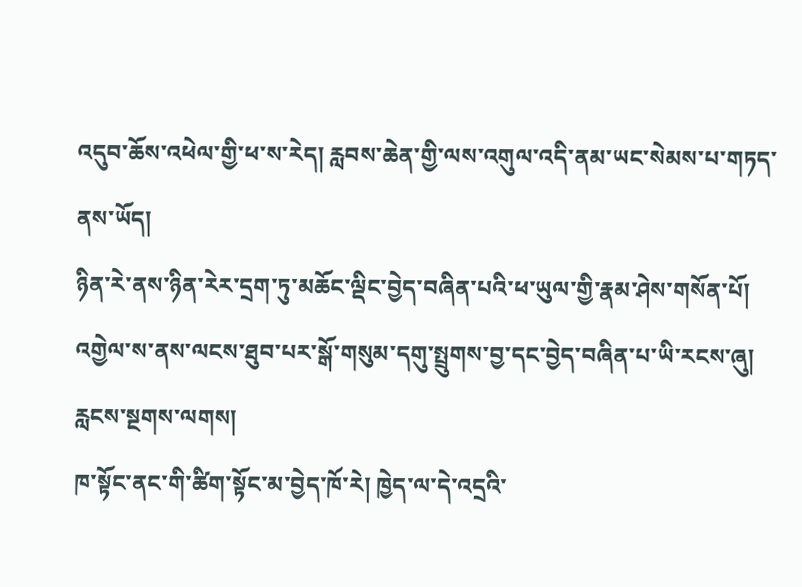འདུབ་ཆོས་འཕེལ་གྱི་ཕ་ས་རེད། རླབས་ཆེན་གྱི་ལས་འགུལ་འདི་ནམ་ཡང་སེམས་པ་གཏད་ནས་ཡོད།
ཉིན་རེ་ནས་ཉིན་རེར་དྲག་ཏུ་མཆོང་ལྡིང་བྱེད་བཞིན་པའི་ཕ་ཡུལ་གྱི་རྣམ་ཤེས་གསོན་པོ། འགྱེལ་ས་ནས་ལངས་ཐུབ་པར་སྒོ་གསུམ་དགུ་སྤྲུགས་བྱ་དང་བྱེད་བཞིན་པ་ཡི་རངས་ཞུ།
རླངས་སྔགས་ལགས།
ཁ་སྟོང་ནང་གི་ཚིག་སྟོང་མ་བྱེད་ཁོ་རེ། ཁྱེད་ལ་དེ་འདྲའི་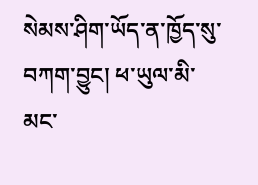སེམས་ཤིག་ཡོད་ན་ཁྱོད་སུ་བཀག་བྱུང། ཕ་ཡུལ་མི་མང་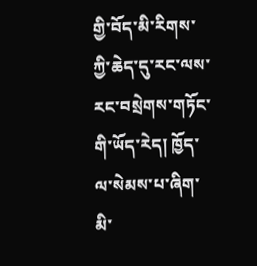གྱི་བོད་མི་རིགས་ཀྱི་ཆེད་དུ་རང་ལས་རང་བསྲེགས་གཏོང་གི་ཡོད་རེད། ཁྱོད་ལ་སེམས་པ་ཞིག་མི་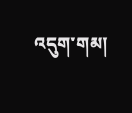འདུག་གམ།